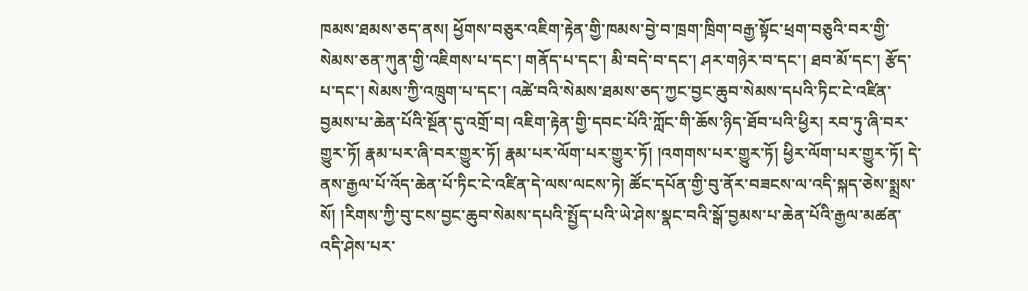ཁམས་ཐམས་ཅད་ནས། ཕྱོགས་བཅུར་འཇིག་རྟེན་གྱི་ཁམས་བྱེ་བ་ཁྲག་ཁྲིག་བརྒྱ་སྟོང་ཕྲག་བཅུའི་བར་གྱི་སེམས་ཅན་ཀུན་གྱི་འཇིགས་པ་དང་། གནོད་པ་དང་། མི་བདེ་བ་དང་། ཤར་གཉེར་བ་དང་། ཐབ་མོ་དང་། རྩོད་པ་དང་། སེམས་ཀྱི་འཁྲུག་པ་དང་། འཚེ་བའི་སེམས་ཐམས་ཅད་ཀྱང་བྱང་ཆུབ་སེམས་དཔའི་ཏིང་ངེ་འཛིན་བྱམས་པ་ཆེན་པོའི་སྔོན་དུ་འགྲོ་བ། འཇིག་རྟེན་གྱི་དབང་པོའི་ཀློང་གི་ཆོས་ཉིད་ཐོབ་པའི་ཕྱིར། རབ་ཏུ་ཞི་བར་གྱུར་ཏོ། རྣམ་པར་ཞི་བར་གྱུར་ཏོ། རྣམ་པར་ལོག་པར་གྱུར་ཏོ། །འགགས་པར་གྱུར་ཏོ། ཕྱིར་ལོག་པར་གྱུར་ཏོ། དེ་ནས་རྒྱལ་པོ་འོད་ཆེན་པོ་ཏིང་ངེ་འཛིན་དེ་ལས་ལངས་ཏེ། ཚོང་དཔོན་གྱི་བུ་ནོར་བཟངས་ལ་འདི་སྐད་ཅེས་སྨྲས་སོ། །རིགས་ཀྱི་བུ་ངས་བྱང་ཆུབ་སེམས་དཔའི་སྤྱོད་པའི་ཡེ་ཤེས་སྣང་བའི་སྒོ་བྱམས་པ་ཆེན་པོའི་རྒྱལ་མཚན་འདི་ཤེས་པར་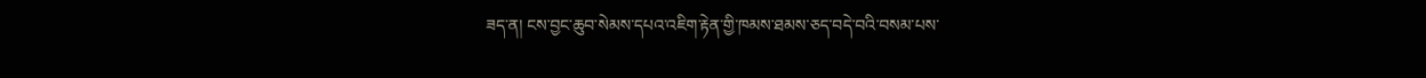ཟད་ན། ངས་བྱང་ཆུབ་སེམས་དཔའ་འཇིག་རྟེན་གྱི་ཁམས་ཐམས་ཅད་བདེ་བའི་བསམ་པས་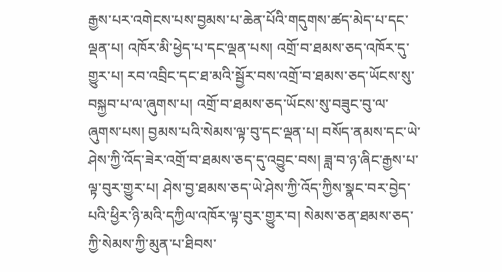རྒྱས་པར་འགེངས་པས་བྱམས་པ་ཆེན་པོའི་གདུགས་ཚད་མེད་པ་དང་ལྡན་པ། འཁོར་མི་ཕྱེད་པ་དང་ལྡན་པས། འགྲོ་བ་ཐམས་ཅད་འཁོར་དུ་གྱུར་པ། རབ་འབྲིང་དང་ཐ་མའི་སྦྱོར་བས་འགྲོ་བ་ཐམས་ཅད་ཡོངས་སུ་བསྐྱབ་པ་ལ་ཞུགས་པ། འགྲོ་བ་ཐམས་ཅད་ཡོངས་སུ་བཟུང་བུ་ལ་ཞུགས་པས། བྱམས་པའི་སེམས་ལྟ་བུ་དང་ལྡན་པ། བསོད་ནམས་དང་ཡེ་ཤེས་ཀྱི་འོད་ཟེར་འགྲོ་བ་ཐམས་ཅད་དུ་འབྱུང་བས། ཟླ་བ་ཉ་ཞིང་རྒྱས་པ་ལྟ་བུར་གྱུར་པ། ཤེས་བྱ་ཐམས་ཅད་ཡེ་ཤེས་ཀྱི་འོད་ཀྱིས་སྣང་བར་བྱེད་པའི་ཕྱིར་ཉི་མའི་དཀྱིལ་འཁོར་ལྟ་བུར་གྱུར་བ། སེམས་ཅན་ཐམས་ཅད་ཀྱི་སེམས་ཀྱི་མུན་པ་ཐིབས་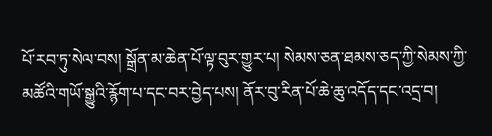པོ་རབ་ཏུ་སེལ་བས། སྒྲོན་མ་ཆེན་པོ་ལྟ་བུར་གྱུར་པ། སེམས་ཅན་ཐམས་ཅད་ཀྱི་སེམས་ཀྱི་མཚོའི་གཡོ་སྒྱུའི་རྙོག་པ་དང་བར་བྱེད་པས། ནོར་བུ་རིན་པོ་ཆེ་ཆུ་འདོད་དང་འདྲ་བ།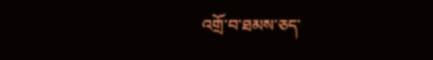འགྲོ་བ་ཐམས་ཅད་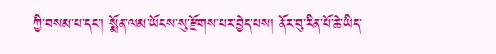ཀྱི་བསམ་པ་དང་། སྨོན་ལམ་ཡོངས་སུ་རྫོགས་པར་བྱེད་པས། ནོར་བུ་རིན་པོ་ཆེ་ཡིད་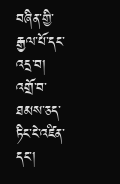བཞིན་གྱི་རྒྱལ་པོ་དང་འདྲ་བ། འགྲོ་བ་ཐམས་ཅད་ཏིང་ངེ་འཛིན་དང་།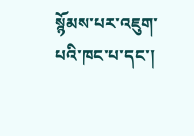སྙོམས་པར་འཇུག་པའི་ཁང་པ་དང་།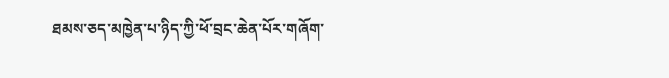ཐམས་ཅད་མཁྱེན་པ་ཉིད་ཀྱི་ཕོ་བྲང་ཆེན་པོར་གཞོག་